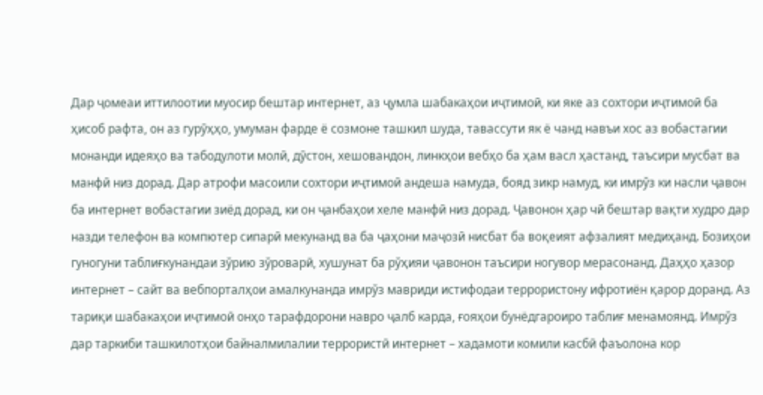Дар ҷомеаи иттилоотии муосир бештар интернет, аз ҷумла шабакаҳои иҷтимоӣ, ки яке аз сохтори иҷтимоӣ ба ҳисоб рафта, он аз гурӯҳҳо, умуман фарде ё созмоне ташкил шуда, тавассути як ё чанд навъи хос аз вобастагии монанди идеяҳо ва табодулоти молӣ, дӯстон, хешовандон, линкҳои вебҳо ба ҳам васл ҳастанд, таъсири мусбат ва манфӣ низ дорад. Дар атрофи масоили сохтори иҷтимоӣ андеша намуда, бояд зикр намуд, ки имрўз ки насли ҷавон ба интернет вобастагии зиёд дорад, ки он ҷанбаҳои хеле манфӣ низ дорад. Ҷавонон ҳар чӣ бештар вақти худро дар назди телефон ва компютер сипарӣ мекунанд ва ба ҷаҳони маҷозӣ нисбат ба воқеият афзалият медиҳанд. Бозиҳои гуногуни таблиғкунандаи зўрию зўроварӣ, хушунат ба рўҳияи ҷавонон таъсири ногувор мерасонанд. Даҳҳо ҳазор интернет – сайт ва вебпорталҳои амалкунанда имрўз мавриди истифодаи террористону ифротиён қарор доранд. Аз тариқи шабакаҳои иҷтимоӣ онҳо тарафдорони навро ҷалб карда, ғояҳои бунёдгароиро таблиғ менамоянд. Имрўз дар таркиби ташкилотҳои байналмилалии террористӣ интернет – хадамоти комили касбӣ фаъолона кор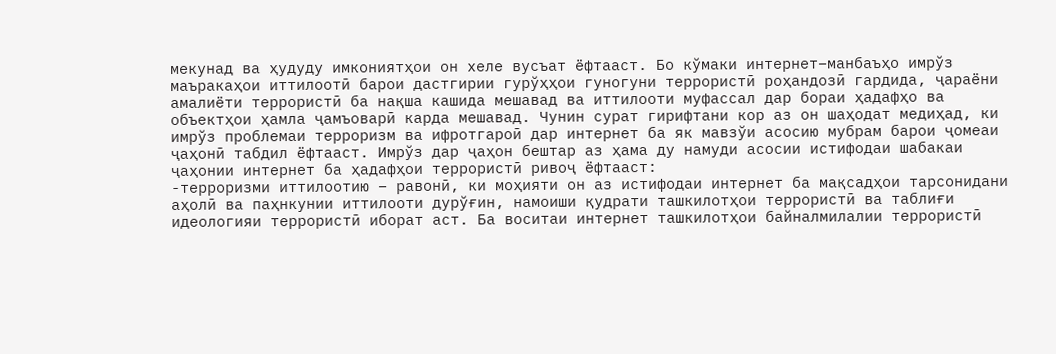мекунад ва ҳудуду имкониятҳои он хеле вусъат ёфтааст. Бо кўмаки интернет–манбаъҳо имрўз маъракаҳои иттилоотӣ барои дастгирии гурўҳҳои гуногуни террористӣ роҳандозӣ гардида, ҷараёни амалиёти террористӣ ба нақша кашида мешавад ва иттилооти муфассал дар бораи ҳадафҳо ва объектҳои ҳамла ҷамъоварӣ карда мешавад. Чунин сурат гирифтани кор аз он шаҳодат медиҳад, ки имрўз проблемаи терроризм ва ифротгароӣ дар интернет ба як мавзўи асосию мубрам барои ҷомеаи ҷаҳонӣ табдил ёфтааст. Имрўз дар ҷаҳон бештар аз ҳама ду намуди асосии истифодаи шабакаи ҷаҳонии интернет ба ҳадафҳои террористӣ ривоҷ ёфтааст:
-терроризми иттилоотию – равонӣ, ки моҳияти он аз истифодаи интернет ба мақсадҳои тарсонидани аҳолӣ ва паҳнкунии иттилооти дурўғин, намоиши қудрати ташкилотҳои террористӣ ва таблиғи идеологияи террористӣ иборат аст. Ба воситаи интернет ташкилотҳои байналмилалии террористӣ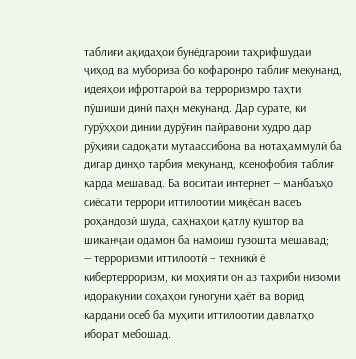таблиғи ақидаҳои бунёдгароии таҳрифшудаи ҷиҳод ва мубориза бо кофаронро таблиғ мекунанд, идеяҳои ифротгароӣ ва терроризмро таҳти пўшиши динӣ паҳн мекунанд. Дар сурате, ки гурўҳҳои динии дурўғин пайравони худро дар рўҳияи садоқати мутаассибона ва нотаҳаммулӣ ба дигар динҳо тарбия мекунанд, ксенофобия таблиғ карда мешавад. Ба воситаи интернет — манбаъҳо сиёсати террори иттилоотии миқёсан васеъ роҳандозӣ шуда, саҳнаҳои қатлу куштор ва шиканҷаи одамон ба намоиш гузошта мешавад;
— терроризми иттилоотӣ – техникӣ ё кибертерроризм, ки моҳияти он аз тахриби низоми идоракунии соҳаҳои гуногуни ҳаёт ва ворид кардани осеб ба муҳити иттилоотии давлатҳо иборат мебошад.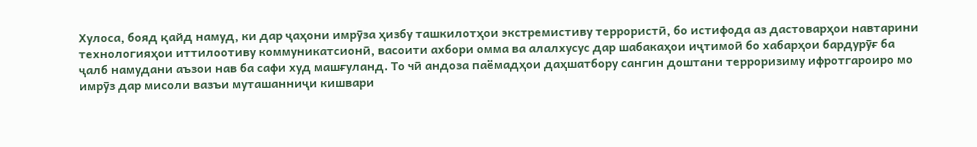Хулоса, бояд қайд намуд, ки дар ҷаҳони имрӯза ҳизбу ташкилотҳои экстремистиву террористӣ, бо истифода аз дастоварҳои навтарини технологияҳои иттилоотиву коммуникатсионӣ, васоити ахбори омма ва алалхусус дар шабакаҳои иҷтимоӣ бо хабарҳои бардурӯғ ба ҷалб намудани аъзои нав ба сафи худ машғуланд. То чӣ андоза паёмадҳои даҳшатбору сангин доштани терроризиму ифротгароиро мо имрӯз дар мисоли вазъи муташанниҷи кишвари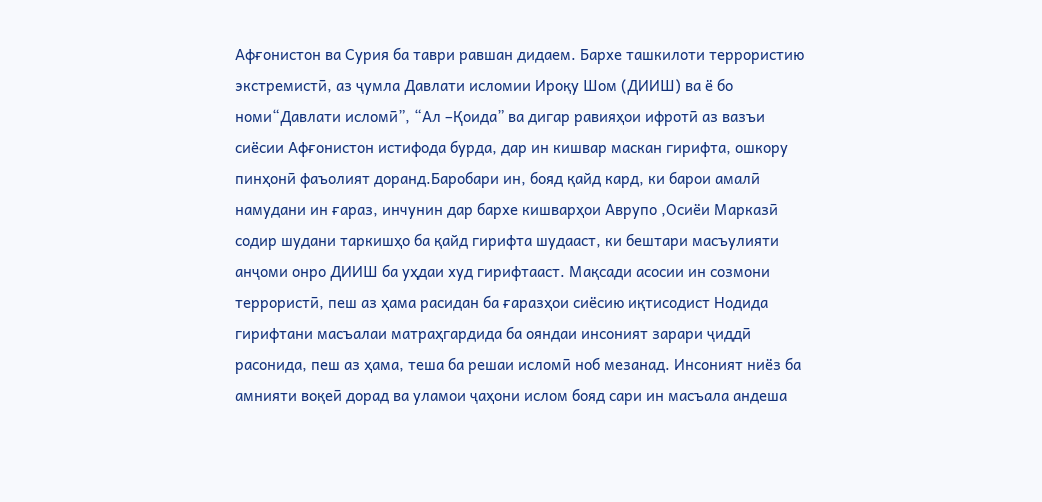Афғонистон ва Сурия ба таври равшан дидаем. Бархе ташкилоти террористию экстремистӣ, аз ҷумла Давлати исломии Ироқу Шом (ДИИШ) ва ё бо номи“Давлати исломӣ”, “Ал –Қоида” ва дигар равияҳои ифротӣ аз вазъи сиёсии Афғонистон истифода бурда, дар ин кишвар маскан гирифта, ошкору пинҳонӣ фаъолият доранд.Баробари ин, бояд қайд кард, ки барои амалӣ намудани ин ғараз, инчунин дар бархе кишварҳои Аврупо ,Осиёи Марказӣ содир шудани таркишҳо ба қайд гирифта шудааст, ки бештари масъулияти анҷоми онро ДИИШ ба уҳдаи худ гирифтааст. Мақсади асосии ин созмони террористӣ, пеш аз ҳама расидан ба ғаразҳои сиёсию иқтисодист Нодида гирифтани масъалаи матраҳгардида ба ояндаи инсоният зарари ҷиддӣ расонида, пеш аз ҳама, теша ба решаи исломӣ ноб мезанад. Инсоният ниёз ба амнияти воқеӣ дорад ва уламои ҷаҳони ислом бояд сари ин масъала андеша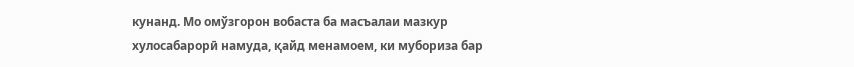кунанд. Мо омўзгорон вобаста ба масъалаи мазкур хулосабарорӣ намуда, қайд менамоем, ки мубориза бар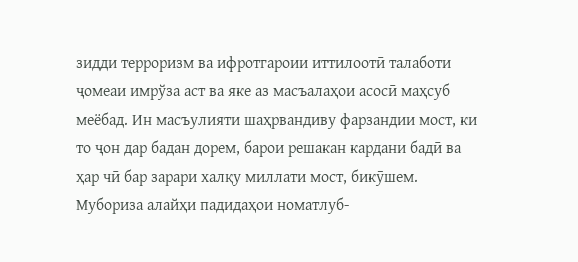зидди терроризм ва ифротгароии иттилоотӣ талаботи ҷомеаи имрўза аст ва яке аз масъалаҳои асосӣ маҳсуб меёбад. Ин масъулияти шаҳрвандиву фарзандии мост, ки то ҷон дар бадан дорем, барои решакан кардани бадӣ ва ҳар чӣ бар зарари халқу миллати мост, бикӯшем. Мубориза алайҳи падидаҳои номатлуб-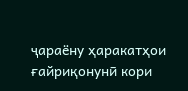ҷараёну ҳаракатҳои ғайриқонунӣ кори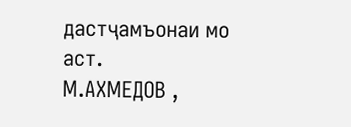дастҷамъонаи мо аст.
М.АХМЕДОВ ,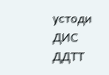устоди ДИС ДДТТ